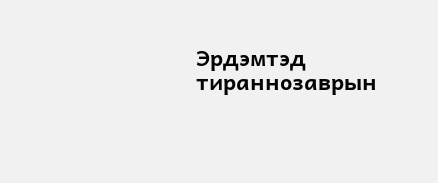Эрдэмтэд тираннозаврын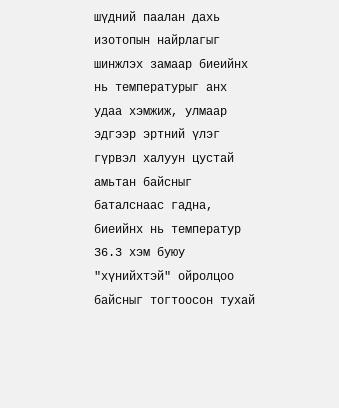шүдний паалан дахь изотопын найрлагыг шинжлэх замаар биеийнх нь температурыг анх удаа хэмжиж, улмаар эдгээр эртний үлэг гүрвэл халуун цустай амьтан байсныг баталснаас гадна, биеийнх нь температур 36.3 хэм буюу "хүнийхтэй" ойролцоо байсныг тогтоосон тухай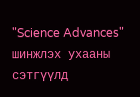"Science Advances" шинжлэх ухааны сэтгүүлд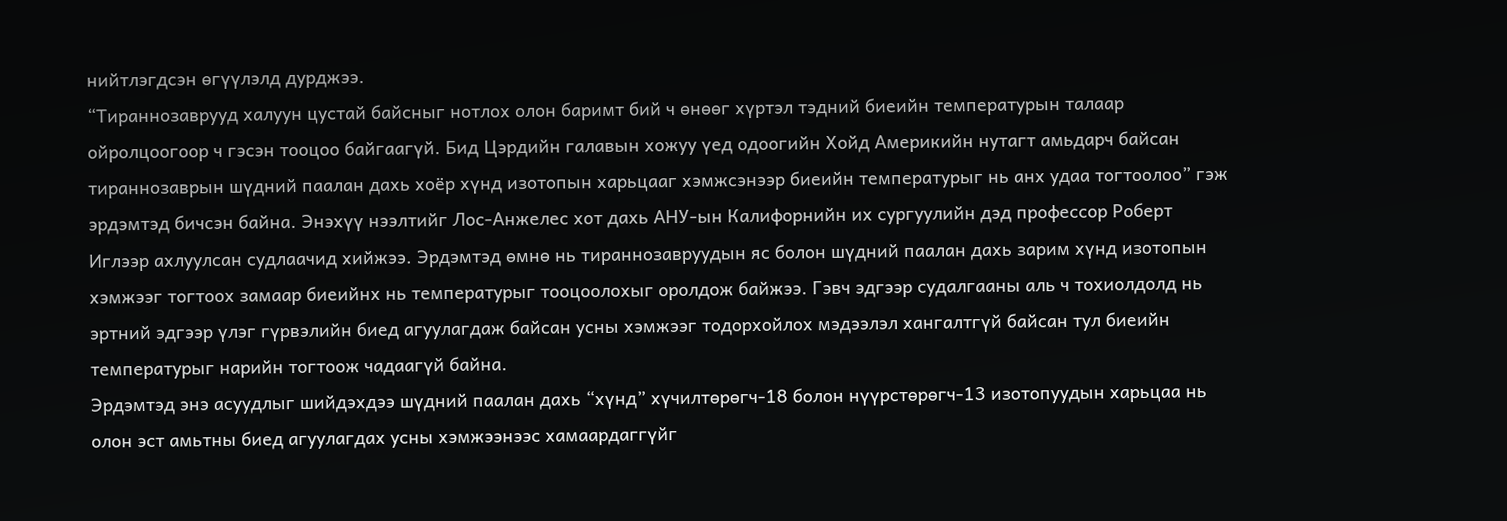нийтлэгдсэн өгүүлэлд дурджээ.
“Тираннозаврууд халуун цустай байсныг нотлох олон баримт бий ч өнөөг хүртэл тэдний биеийн температурын талаар ойролцоогоор ч гэсэн тооцоо байгаагүй. Бид Цэрдийн галавын хожуу үед одоогийн Хойд Америкийн нутагт амьдарч байсан тираннозаврын шүдний паалан дахь хоёр хүнд изотопын харьцааг хэмжсэнээр биеийн температурыг нь анх удаа тогтоолоо” гэж эрдэмтэд бичсэн байна. Энэхүү нээлтийг Лос-Анжелес хот дахь АНУ-ын Калифорнийн их сургуулийн дэд профессор Роберт Иглээр ахлуулсан судлаачид хийжээ. Эрдэмтэд өмнө нь тираннозавруудын яс болон шүдний паалан дахь зарим хүнд изотопын хэмжээг тогтоох замаар биеийнх нь температурыг тооцоолохыг оролдож байжээ. Гэвч эдгээр судалгааны аль ч тохиолдолд нь эртний эдгээр үлэг гүрвэлийн биед агуулагдаж байсан усны хэмжээг тодорхойлох мэдээлэл хангалтгүй байсан тул биеийн температурыг нарийн тогтоож чадаагүй байна.
Эрдэмтэд энэ асуудлыг шийдэхдээ шүдний паалан дахь “хүнд” хүчилтөрөгч-18 болон нүүрстөрөгч-13 изотопуудын харьцаа нь олон эст амьтны биед агуулагдах усны хэмжээнээс хамаардаггүйг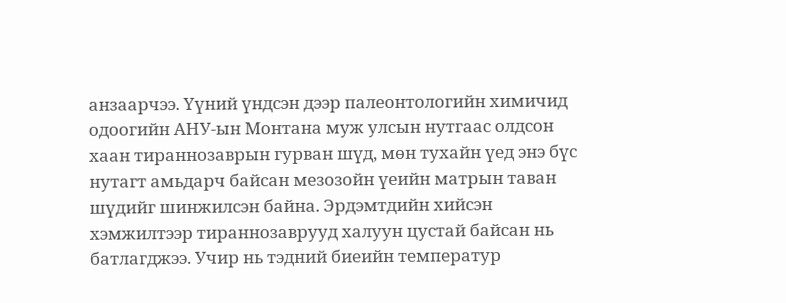анзаарчээ. Үүний үндсэн дээр палеонтологийн химичид одоогийн АНУ-ын Монтана муж улсын нутгаас олдсон хаан тираннозаврын гурван шүд, мөн тухайн үед энэ бүс нутагт амьдарч байсан мезозойн үеийн матрын таван шүдийг шинжилсэн байна. Эрдэмтдийн хийсэн хэмжилтээр тираннозаврууд халуун цустай байсан нь батлагджээ. Учир нь тэдний биеийн температур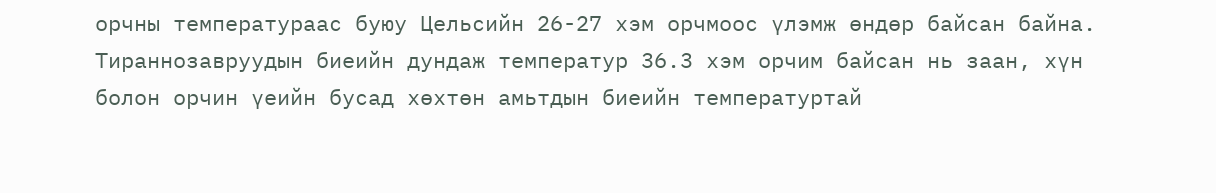орчны температураас буюу Цельсийн 26-27 хэм орчмоос үлэмж өндөр байсан байна. Тираннозавруудын биеийн дундаж температур 36.3 хэм орчим байсан нь заан, хүн болон орчин үеийн бусад хөхтөн амьтдын биеийн температуртай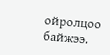ойролцоо байжээ.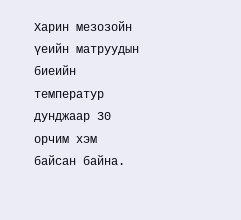Харин мезозойн үеийн матруудын биеийн температур дунджаар 30 орчим хэм байсан байна.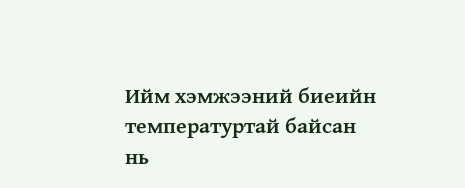Ийм хэмжээний биеийн температуртай байсан нь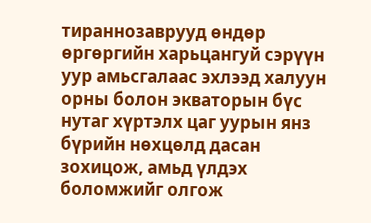тираннозаврууд өндөр өргөргийн харьцангуй сэрүүн уур амьсгалаас эхлээд халуун орны болон экваторын бүс нутаг хүртэлх цаг уурын янз бүрийн нөхцөлд дасан зохицож, амьд үлдэх боломжийг олгож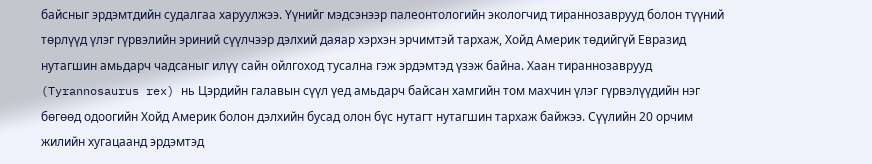байсныг эрдэмтдийн судалгаа харуулжээ. Үүнийг мэдсэнээр палеонтологийн экологчид тираннозаврууд болон түүний төрлүүд үлэг гүрвэлийн эриний сүүлчээр дэлхий даяар хэрхэн эрчимтэй тархаж, Хойд Америк төдийгүй Евразид нутагшин амьдарч чадсаныг илүү сайн ойлгоход тусална гэж эрдэмтэд үзэж байна. Хаан тираннозаврууд (Tyrannosaurus rex) нь Цэрдийн галавын сүүл үед амьдарч байсан хамгийн том махчин үлэг гүрвэлүүдийн нэг бөгөөд одоогийн Хойд Америк болон дэлхийн бусад олон бүс нутагт нутагшин тархаж байжээ. Сүүлийн 20 орчим жилийн хугацаанд эрдэмтэд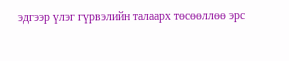эдгээр үлэг гүрвэлийн талаарх төсөөллөө эрс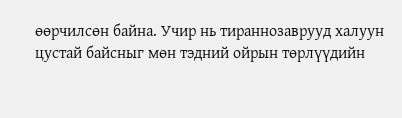өөрчилсөн байна. Учир нь тираннозаврууд халуун цустай байсныг мөн тэдний ойрын төрлүүдийн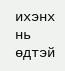ихэнх нь өдтэй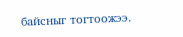байсныг тогтоожээ.